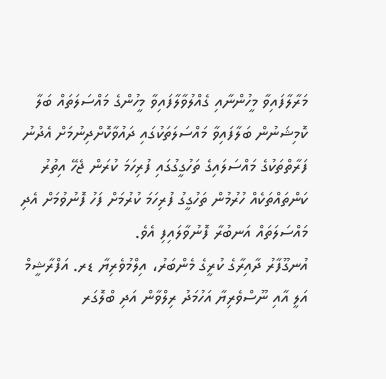މަރާލާފައިވާ މީހުންނާއި ގެއްލުވާލާފައިވާ މީހުންގެ މައްސަލަތައް ބަލާ ކޮމިޝަނުން ބަލާފައިވާ މައްސަލަތަކުގައި ދައުވާކޮށްދިނުމަށް އެދުނު ފަރާތްތަކުގެ މައްސަލައިގެ ތަހުގީގުގައި ފުރިހަމަ ކުރަން ޖެހޭ އިތުރު ކަންތައްތަކެއް ހުރުމުން ތަހުގީގު ފުރިހަމަ ކުރުމަށް ފަހު ފޮނުވުމަށް އެދި މައްސަލަތައް އަނބުރާ ފޮނުވާލައިފި އެވެ.
އުނގޫފާރު ދާއިރާގެ ކުރީގެ މެންބަރު، އިލްމުވެރިޔާ ޑރ. އަފްރާޝީމް އަލީ އާއި ނޫސްވެރިޔާ އަހުމަދު ރިލްވާން އަދި ބްލޮގަރ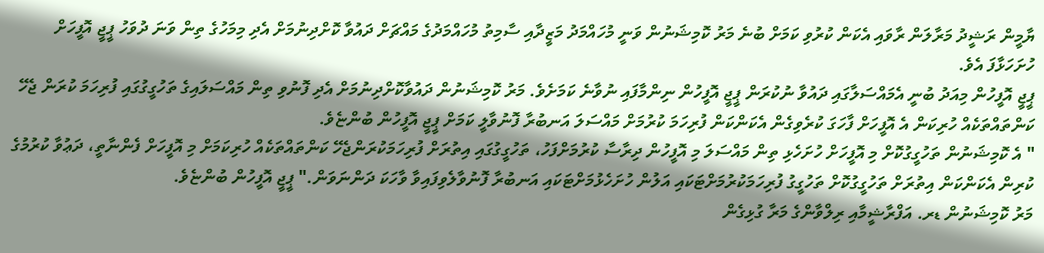ޔާމީން ރަޝީދު މަރާލަން ރާވައި އެކަން ކުރުވި ކަމަށް ބުނެ މަރު ކޮމިޝަނުން ވަނީ މުހައްމަދު މަޒީދާއި ސާމިތު މުހައްމަދުގެ މައްޗަށް ދައުވާ ކޮށްދިނުމަށް އެދި މިމަހުގެ ތިން ވަނަ ދުވަހު ޕީޖީ އޮފީހަށް ހުށަހަޅާފަ އެވެ.
ޕީޖީ އޮފީހުން މިއަދު ބުނީ އެމައްސަލާގައި ދައުވާ ނުކުރަން ޕީޖީ އޮފީހުން ނިންމާފައި ނުވާނެ ކަމަށެވެ. މަރު ކޮމިޝަނުން ދައުވާކޮށްދިނުމަށް އެދި ފޮނުވި ތިން މައްސަލައިގެ ތަހުގީގުގައި ފުރިހަމަ ކުރަން ޖެހޭ ކަންތައްތަކެއް ހުރިކަން އެ އޮފީހަށް ފާހަގަ ކުރެވިގެން އެކަންކަން ފުރިހަމަ ކުރުމަށް މައްސަލަ އަނބުރާ ފޮނުވާލީ ކަމަށް ޕީޖީ އޮފީހުން ބުންޏެވެ.
" އެ ކޮމިޝަނުން ތަހުގީގުކޮށް މި އޮފީހަށް ހުށަހެޅި ތިން މައްސަލަ މި އޮފީހުން ދިރާސާ ކުރުމަށްފަހު، ތަހުގީގުގައި އިތުރަށް ފުރިހަމަކުރަންޖެހޭ ކަންތައްތަކެއް ހުރިކަމަށް މި އޮފީހަށް ފެންނާތީ، ދަޢުވާ ކުރުމުގެ ކުރިން އެކަންކަން އިތުރަށް ތަހުގީގުކޮށް ތަހުގީގު ފުރިހަމަކުރުމަށްޓަކައި އަލުން ހުށަހެޅުމަށްޓަކައި އަނބުރާ ފޮނުވާލެވިފައިވާ ވާހަކަ ދަންނަވަން." ޕީޖީ އޮފީހުން ބުންޏެވެ.
މަރު ކޮމިޝަނުން ޑރ. އަފްރާޝީމާއި ރިލްވާންގެ މަރާ ގުޅިގެން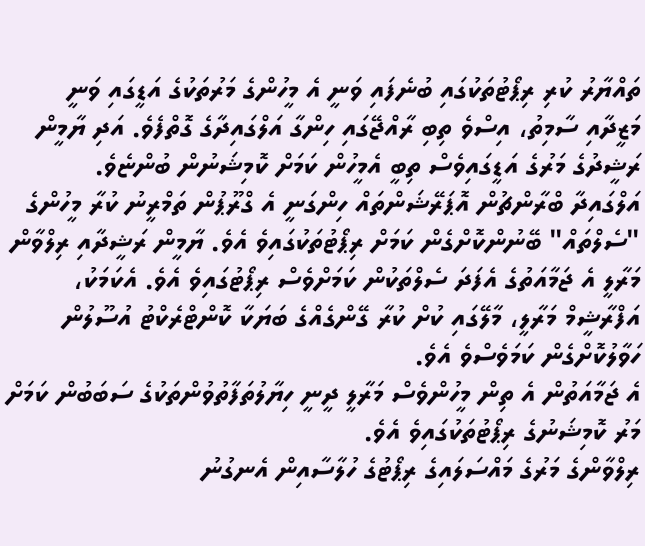ތައްޔާރު ކުރި ރިޕޯޓުތަކުގައި ބުނެފައި ވަނީ އެ މީހުންގެ މަރުތަކުގެ އަޑީގައި ވަނީ މަޒީދާއި ސާމިތު، އިސްވެ ތިބި ރާއްޖޭގައި ހިންގާ އަލްގައިދާގެ ގޮތްފެވެ. އަދި ޔާމީން ރަޝީދުގެ މަރުގެ އަޑީގައިވެސް ތިބީ އެމީހުން ކަމަށް ކޮމިޝަނުން ބުންޏެވެ.
އަލްގައިދާ ބްރާންޗުން އޮޕަރޭޝަންތައް ހިންގަނީ އެ ގްރޫޕުން ތަމްރީނު ކުރާ މީހުންގެ "ސެލްތައް" ބޭނުންކޮށްގެން ކަމަށް ރިޕޯޓުތަކުގައިވެ އެވެ. ޔާމީން ރަޝީދާއި ރިލްވާން މަރާލީ އެ ޖަމާއަތުގެ އެފަދަ ސެލްތަކުން ކަމަށްވެސް ރިޕޯޓުގައިވެ އެވެ. އެކަމަކު، އަފްރާޝީމް މަރާލީ، މާލޭގައި ކުށް ކުރާ ގޭންގެއްގެ ބަޔަކާ ކޮންޓްރެކްޓު އުސޫލުން ހަވާލުކޮށްގެން ކަމަވެސްވެ އެވެ.
އެ ޖަމާއަތުން އެ ތިން މީހުންވެސް މަރާލީ ދީނީ ހިޔާލުތަފާތުވުންތަކުގެ ސަބަބުން ކަމަށް މަރު ކޮމިޝަނުގެ ރިޕޯޓުތަކުގައިވެ އެވެ.
ރިލްވާންގެ މަރުގެ މައްސަލައިގެ ރިޕޯޓުގެ ހުލާސާއިން އެނގުނު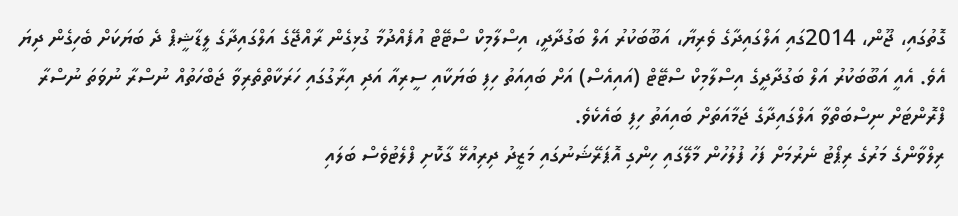ގޮތުގައި، ޖޫން، 2014ގައި އަލްގައިދާގެ ވެރިޔާ، އަބޫބަކުރު އަލް ބަގުދާދީ، އިސްލާމިކް ސްޓޭޓް އުފެއްދުމާ ގުޅިގެން ރާއްޖޭގެ އަލްގައިދާގެ ލީޑާޝީޕް ދެ ބަޔަކަށް ބެހިގެން ދިޔަ އެވެ. އެއީ އަބޫބަކުރު އަލް ބަގުދާދީގެ އިސްލާމިކް ސްޓޭޓް (އައިއެސް) އަށް ބައިއަތު ހިފި ބަޔަކާއި ސީރިއާ އަދި އިރާގުގައި ހަރަކާތްތެރިވާ ޖަބްހަތުއް ނުސްރާ ނުވަތަ ނުސްރާ ފްރޮންޓަށް ނިސްބަތްވާ އަލްގައިދާގެ ޖަމާއަތަށް ބައިއަތު ހިފި ބައެކެވެ.
ރިލްވާންގެ މަރުގެ ރިޕޯޓު ނެރުމަށް ފަހު ފުލުހުން މާލޭގައި ހިންގި އޮޕަރޭޝަނުގައި މަޒީދު ދިރިއުޅޭ ގާކޮށި ފްލެޓުވެސް ބަލައި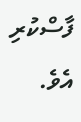ފާސްކުރި އެވެ.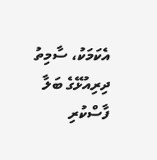އެކަމަކު، ސާމިތު ދިރިއުޅޭގެ ބަލާ ފާސްކުރި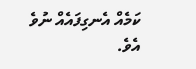ކަމެއް އެނގިފައެއް ނުވެ އެވެ.